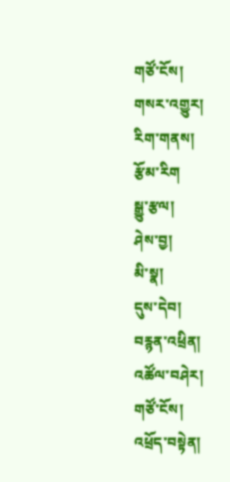གཙོ་ངོས།
གསར་འགྱུར།
རིག་གནས།
རྩོམ་རིག
སྒྱུ་རྩལ།
ཤེས་བྱ།
མི་སྣ།
དུས་དེབ།
བརྙན་འཕྲིན།
འཚོལ་བཤེར།
གཙོ་ངོས།
འཕྲོད་བསྟེན།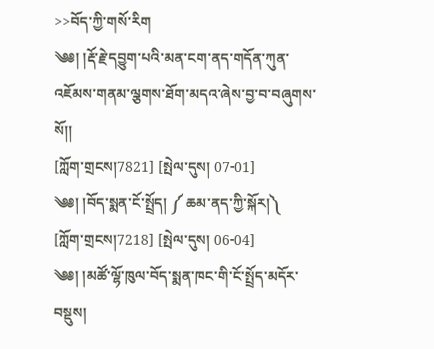>>བོད་ཀྱི་གསོ་རིག
༄༅། །རྡོ་རྗེ་དབྱུག་པའི་མན་ངག་ནད་གདོན་ཀུན་འཇོམས་གནམ་ལྕགས་ཐོག་མདའ་ཞེས་བྱ་བ་བཞུགས་སོ།།
[ཀློག་གྲངས།7821] [སྤེལ་དུས། 07-01]
༄༅། །བོད་སྨན་ངོ་སྤྲོད། ༼ ཆམ་ནད་ཀྱི་སྐོར།༽
[ཀློག་གྲངས།7218] [སྤེལ་དུས། 06-04]
༄༅། །མཚོ་ལྷོ་ཁུལ་བོད་སྨན་ཁང་གི་ངོ་སྤྲོད་མདོར་བསྡུས།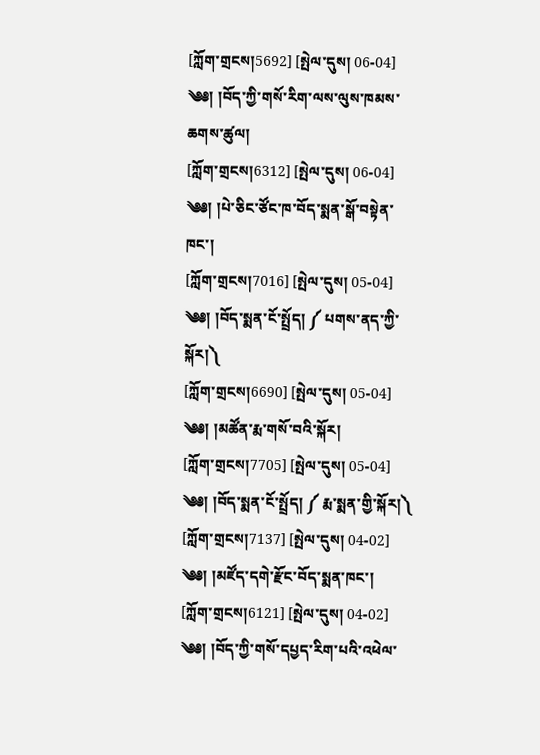[ཀློག་གྲངས།5692] [སྤེལ་དུས། 06-04]
༄༅། །བོད་ཀྱི་གསོ་རིག་ལས་ལུས་ཁམས་ཆགས་ཚུལ།
[ཀློག་གྲངས།6312] [སྤེལ་དུས། 06-04]
༄༅། །པེ་ཅིང་ཙོང་ཁ་བོད་སྨན་སྒོ་བསྟེན་ཁང་།
[ཀློག་གྲངས།7016] [སྤེལ་དུས། 05-04]
༄༅། །བོད་སྨན་ངོ་སྤྲོད། ༼ པགས་ནད་ཀྱི་སྐོར།༽
[ཀློག་གྲངས།6690] [སྤེལ་དུས། 05-04]
༄༅། །མཚོན་རྨ་གསོ་བའི་སྐོར།
[ཀློག་གྲངས།7705] [སྤེལ་དུས། 05-04]
༄༅། །བོད་སྨན་ངོ་སྤྲོད། ༼ རྨ་སྨན་གྱི་སྐོར།༽
[ཀློག་གྲངས།7137] [སྤེལ་དུས། 04-02]
༄༅། །མཛོད་དགེ་རྫོང་བོད་སྨན་ཁང་།
[ཀློག་གྲངས།6121] [སྤེལ་དུས། 04-02]
༄༅། །བོད་ཀྱི་གསོ་དཔྱད་རིག་པའི་འཕེལ་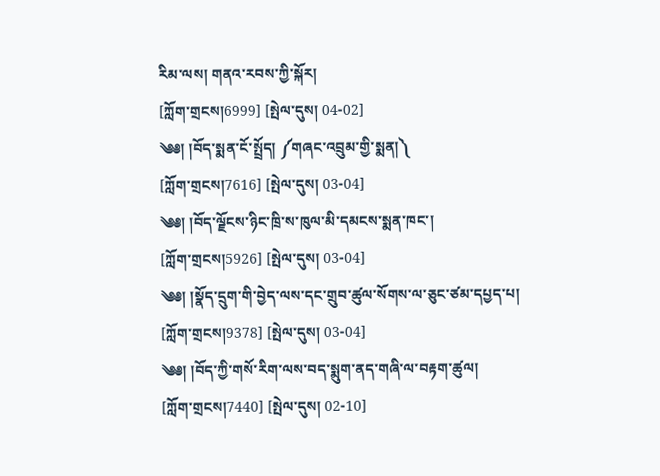རིམ་ལས། གནའ་རབས་ཀྱི་སྐོར།
[ཀློག་གྲངས།6999] [སྤེལ་དུས། 04-02]
༄༅། །བོད་སྨན་ངོ་སྤྲོད། ༼གཞང་འབྲུམ་གྱི་སྨན།༽
[ཀློག་གྲངས།7616] [སྤེལ་དུས། 03-04]
༄༅། །བོད་ལྗོངས་ཉིང་ཁྲི་ས་ཁུལ་མི་དམངས་སྨན་ཁང་།
[ཀློག་གྲངས།5926] [སྤེལ་དུས། 03-04]
༄༅། །སྣོད་དྲུག་གི་བྱེད་ལས་དང་གྲུབ་ཚུལ་སོགས་ལ་ཅུང་ཙམ་དཔྱད་པ།
[ཀློག་གྲངས།9378] [སྤེལ་དུས། 03-04]
༄༅། །བོད་ཀྱི་གསོ་རིག་ལས་བད་སྨུག་ནད་གཞི་ལ་བརྟག་ཚུལ།
[ཀློག་གྲངས།7440] [སྤེལ་དུས། 02-10]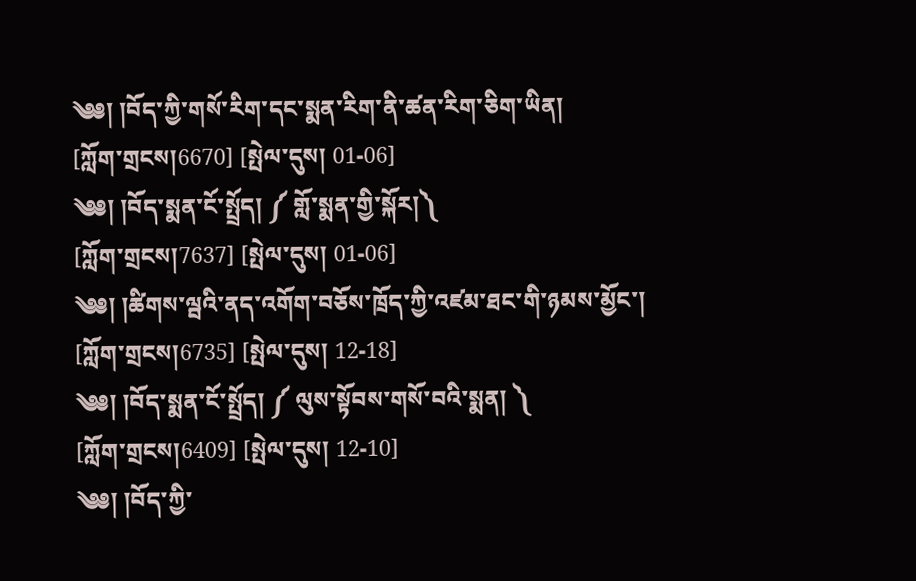༄༅། །བོད་ཀྱི་གསོ་རིག་དང་སྨན་རིག་ནི་ཚན་རིག་ཅིག་ཡིན།
[ཀློག་གྲངས།6670] [སྤེལ་དུས། 01-06]
༄༅། །བོད་སྨན་ངོ་སྤྲོད། ༼ གློ་སྨན་གྱི་སྐོར།༽
[ཀློག་གྲངས།7637] [སྤེལ་དུས། 01-06]
༄༅། །ཚིགས་ལྦའི་ནད་འགོག་བཅོས་ཁྲོད་ཀྱི་འཛམ་ཐང་གི་ཉམས་མྱོང་།
[ཀློག་གྲངས།6735] [སྤེལ་དུས། 12-18]
༄༅། །བོད་སྨན་ངོ་སྤྲོད། ༼ ལུས་སྟོབས་གསོ་བའི་སྨན། ༽
[ཀློག་གྲངས།6409] [སྤེལ་དུས། 12-10]
༄༅། །བོད་ཀྱི་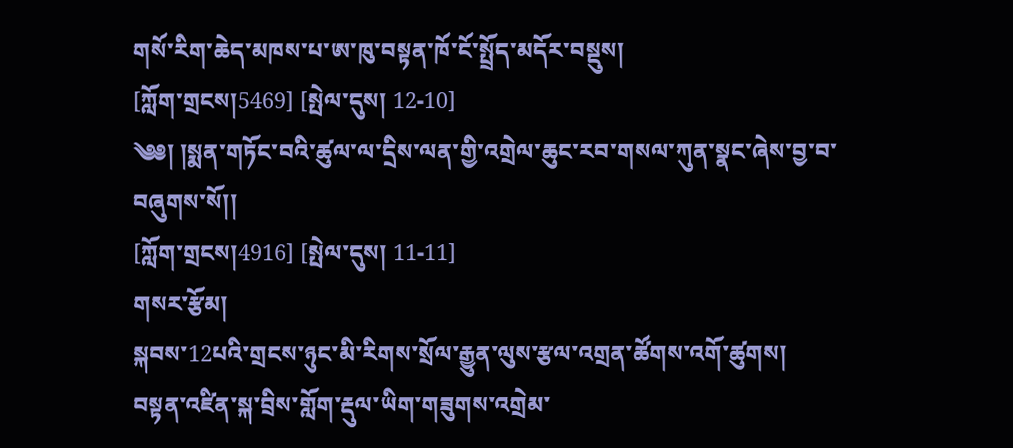གསོ་རིག་ཆེད་མཁས་པ་ཨ་ཁུ་བསྟན་ཁོ་ངོ་སྤྲོད་མདོར་བསྡུས།
[ཀློག་གྲངས།5469] [སྤེལ་དུས། 12-10]
༄༅། །སྨན་གཏོང་བའི་ཚུལ་ལ་དྲིས་ལན་གྱི་འགྲེལ་ཆུང་རབ་གསལ་ཀུན་སྣང་ཞེས་བྱ་བ་བཞུགས་སོ།།
[ཀློག་གྲངས།4916] [སྤེལ་དུས། 11-11]
གསར་རྩོམ།
སྐབས་12པའི་གྲངས་ཉུང་མི་རིགས་སྲོལ་རྒྱུན་ལུས་རྩལ་འགྲན་ཚོགས་འགོ་ཚུགས།
བསྟན་འཛིན་སྐ་བྲིས་གློག་རྡུལ་ཡིག་གཟུགས་འགྲེམ་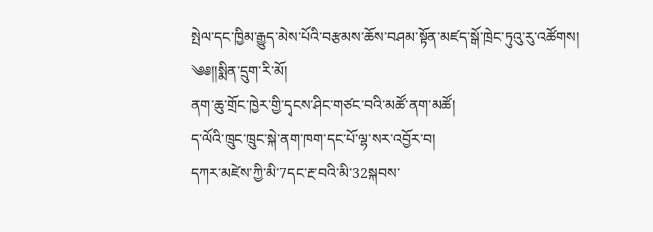སྤེལ་དང་ཁྱིམ་རྒྱུད་མེས་པོའི་བརྩམས་ཆོས་བཤམ་སྟོན་མཛད་སྒོ་ཁྲེང་ཏུའུ་རུ་འཚོགས།
༄༅།།སྨིན་དྲུག་རི་མོ།
ནག་ཆུ་གྲོང་ཁྱེར་གྱི་དྭངས་ཤིང་གཙང་བའི་མཚོ་ནག་མཚོ།
ད་ལོའི་ཁྲུང་ཁྲུང་སྐེ་ནག་ཁག་དང་པོ་ལྷ་སར་འབྱོར་བ།
དཀར་མཛེས་ཀྱི་མི་7དང་རྔ་བའི་མི་32སྐབས་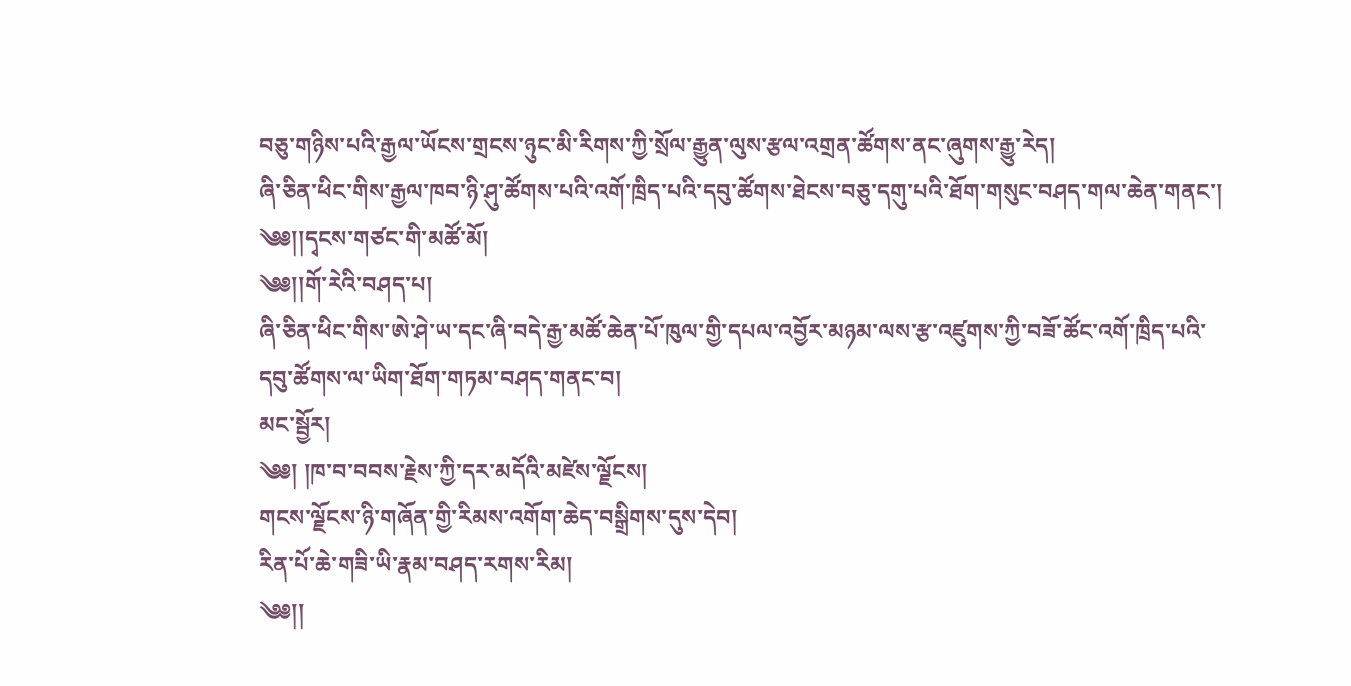བཅུ་གཉིས་པའི་རྒྱལ་ཡོངས་གྲངས་ཉུང་མི་རིགས་ཀྱི་སྲོལ་རྒྱུན་ལུས་རྩལ་འགྲན་ཚོགས་ནང་ཞུགས་རྒྱུ་རེད།
ཞི་ཅིན་ཕིང་གིས་རྒྱལ་ཁབ་ཉི་ཤུ་ཚོགས་པའི་འགོ་ཁྲིད་པའི་དབུ་ཚོགས་ཐེངས་བཅུ་དགུ་པའི་ཐོག་གསུང་བཤད་གལ་ཆེན་གནང་།
༄༅།།དྭངས་གཙང་གི་མཚོ་མོ།
༄༅།།གོ་རེའི་བཤད་པ།
ཞི་ཅིན་ཕིང་གིས་ཨེ་ཤེ་ཡ་དང་ཞི་བདེ་རྒྱ་མཚོ་ཆེན་པོ་ཁུལ་གྱི་དཔལ་འབྱོར་མཉམ་ལས་རྩ་འཛུགས་ཀྱི་བཟོ་ཚོང་འགོ་ཁྲིད་པའི་དབུ་ཚོགས་ལ་ཡིག་ཐོག་གཏམ་བཤད་གནང་བ།
མང་སྦྱོར།
༄༅། །ཁ་བ་བབས་རྗེས་ཀྱི་དར་མདོའི་མཛེས་ལྗོངས།
གངས་ལྗོངས་ཉི་གཞོན་གྱི་རིམས་འགོག་ཆེད་བསྒྲིགས་དུས་དེབ།
རིན་པོ་ཆེ་གཟི་ཡི་རྣམ་བཤད་རགས་རིམ།
༄༅།།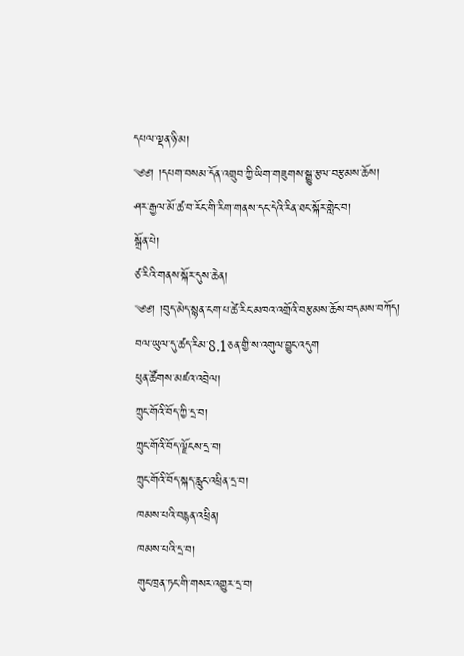དཔལ་ལྡན་ཉི་མ།
༄༅། །དཔག་བསམ་དོན་འགྲུབ་ཀྱི་ཡིག་གཟུགས་སྒྱུ་རྩལ་བརྩམས་ཆོས།
ཤར་རྒྱལ་མོ་ཚ་བ་རོང་གི་རིག་གནས་དང་དེའི་རིན་ཐང་སྐོར་གླེང་བ།
སྒྲོན་པེ།
ཙ་རིའི་གནས་སྐོར་དུས་ཆེན།
༄༅། །བུད་མེད་སྙན་ངག་པ་ཚེ་རིང་མཁའ་འགྲོའི་བརྩམས་ཆོས་བདམས་བཀོད།
བལ་ཡུལ་དུ་ཚད་རིམ་8.1ཅན་གྱི་ས་འགུལ་བྱུང་འདུག
ཕུན་ཚོགས་མཛའ་འབྲེལ།
ཀྲུང་གོའི་བོད་ཀྱི་དྲ་བ།
ཀྲུང་གོའི་བོད་ལྗོངས་དྲ་བ།
ཀྲུང་གོའི་བོད་སྐད་རླུང་འཕྲིན་དྲ་བ།
ཁམས་པའི་བརྙན་འཕྲིན།
ཁམས་པའི་དྲ་བ།
གུང་ཁྲན་ཏང་གི་གསར་འགྱུར་དྲ་བ།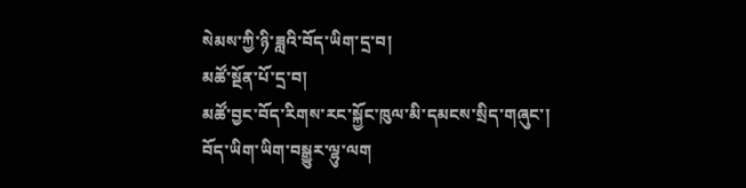སེམས་ཀྱི་ཉི་ཟླའི་བོད་ཡིག་དྲ་བ།
མཚོ་སྔོན་པོ་དྲ་བ།
མཚོ་བྱང་བོད་རིགས་རང་སྐྱོང་ཁུལ་མི་དམངས་སྲིད་གཞུང་།
བོད་ཡིག་ཡིག་བསྒྱུར་ལྷུ་ལག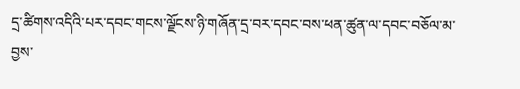དྲ་ཚིགས་འདིའི་པར་དབང་གངས་ལྗོངས་ཉི་གཞོན་དྲ་བར་དབང་བས་ཕན་ཚུན་ལ་དབང་བཅོལ་མ་བྱས་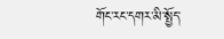གོང་རང་དགར་མི་སྤྱོད་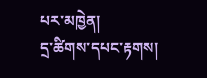པར་མཁྱེན།
དྲ་ཚིགས་དཔང་རྟགས།